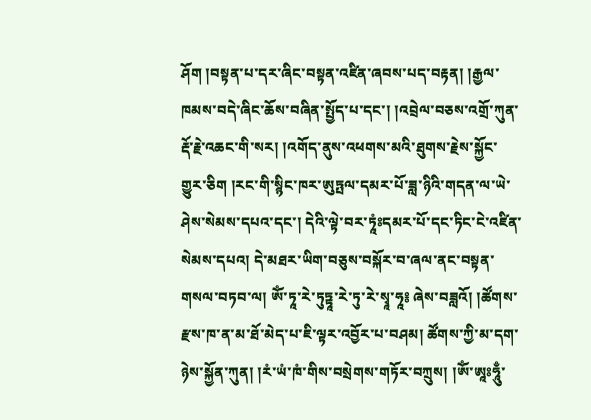ཤོག །བསྟན་པ་དར་ཞིང་བསྟན་འཛིན་ཞབས་པད་བརྟན། །རྒྱལ་ཁམས་བདེ་ཞིང་ཆོས་བཞིན་སྤྱོད་པ་དང་། །འབྲེལ་བཅས་འགྲོ་ཀུན་རྡོ་རྗེ་འཆང་གི་སར། །འགོད་ནུས་འཕགས་མའི་ཐུགས་རྗེས་སྐྱོང་གྱུར་ཅིག །རང་གི་སྙིང་ཁར་ཨུཏྤལ་དམར་པོ་ཟླ་ཉིའི་གདན་ལ་ཡེ་ཤེས་སེམས་དཔའ་དང་། དེའི་ལྟེ་བར་ཏཱཾཿདམར་པོ་དང་ཏིང་ངེ་འཛིན་སེམས་དཔའ། དེ་མཐར་ཡིག་བཅུས་བསྐོར་བ་ཞལ་ནང་བསྟན་གསལ་བཏབ་ལ། ཨོཾ་ཏཱ་རེ་ཏུཏྟཱ་རེ་ཏུ་རེ་སྭཱ་ཧཱ༔ ཞེས་བཟླའོ། །ཚོགས་རྫས་ཁ་ན་མ་ཐོ་མེད་པ་ཇི་ལྟར་འབྱོར་པ་བཤམ། ཚོགས་ཀྱི་མ་དག་ཉེས་སྐྱོན་ཀུན། །རཾ་ཡཾ་ཁཾ་གིས་བསྲེགས་གཏོར་བཀྲུས། །ཨོཾ་ཨཱཿཧཱུྃ་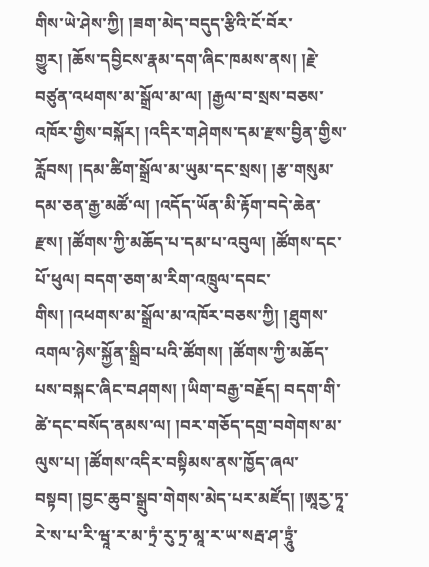གིས་ཡེ་ཤེས་ཀྱི། །ཟག་མེད་བདུད་རྩིའི་ངོ་བོར་གྱུར། །ཆོས་དབྱིངས་རྣམ་དག་ཞིང་ཁམས་ནས། །རྗེ་བཙུན་འཕགས་མ་སྒྲོལ་མ་ལ། །རྒྱལ་བ་སྲས་བཅས་འཁོར་གྱིས་བསྐོར། །འདིར་གཤེགས་དམ་རྫས་བྱིན་གྱིས་རློབས། །དམ་ཚིག་སྒྲོལ་མ་ཡུམ་དང་སྲས། །རྩ་གསུམ་དམ་ཅན་རྒྱ་མཚོ་ལ། །འདོད་ཡོན་མི་རྟོག་བདེ་ཆེན་རྫས། །ཚོགས་ཀྱི་མཆོད་པ་དམ་པ་འབུལ། །ཚོགས་དང་པོ་ཕུལ། བདག་ཅག་མ་རིག་འཁྲུལ་དབང་གིས། །འཕགས་མ་སྒྲོལ་མ་འཁོར་བཅས་ཀྱི། །ཐུགས་འགལ་ཉེས་སྐྱོན་སྒྲིབ་པའི་ཚོགས། །ཚོགས་ཀྱི་མཆོད་པས་བསྐང་ཞིང་བཤགས། །ཡིག་བརྒྱ་བརྗོད། བདག་གི་ཚེ་དང་བསོད་ནམས་ལ། །བར་གཅོད་དགྲ་བགེགས་མ་ལུས་པ། །ཚོགས་འདིར་བསྟིམས་ནས་ཁྱོད་ཞལ་བསྟབ། །བྱང་ཆུབ་སྒྲུབ་གེགས་མེད་པར་མཛོད། །ཨཱརྱ་ཏཱ་རེ་ས་པ་རི་ཝཱ་ར་མ་ཏྲཾ་རུ་ཏྲ་མཱ་ར་ཡ་སརྦ་ཤ་ཏྲཱུཾ་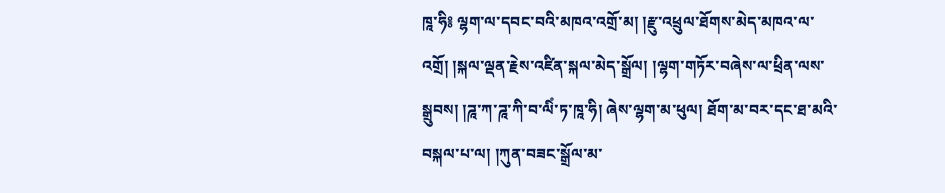ཁཱ་ཧི༔ ལྷག་ལ་དབང་བའི་མཁའ་འགྲོ་མ། །རྫུ་འཕྲུལ་ཐོགས་མེད་མཁའ་ལ་འགྲོ། །སྐལ་ལྡན་རྗེས་འཛིན་སྐལ་མེད་སྒྲོལ། །ལྷག་གཏོར་བཞེས་ལ་ཕྲིན་ལས་སྒྲུབས། །ཌཱ་ཀ་ཌཱ་ཀི་བ་ལིཾ་ཏ་ཁཱ་ཧི། ཞེས་ལྷག་མ་ཕུལ། ཐོག་མ་བར་དང་ཐ་མའི་བསྐལ་པ་ལ། །ཀུན་བཟང་སྒྲོལ་མ་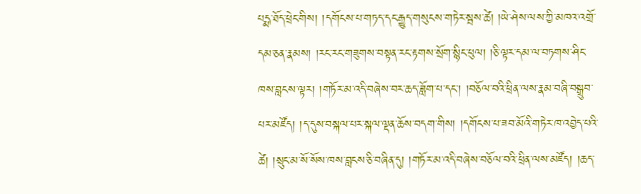པདྨ་ཐོད་ཕྲེང་གིས། །དགོངས་པ་གཏད་དང་རྒྱུད་གསུངས་གཏེར་སྦས་ཚེ། །ཡེ་ཤེས་ལས་ཀྱི་མཁའ་འགྲོ་དམ་ཅན་རྣམས། །རང་རང་གཟུགས་བསྟན་རང་རྟགས་སྲོག་སྙིང་ཕུལ། །ཅི་ལྟར་དམ་ལ་བཏགས་ཤིང་ཁས་བླངས་ལྟར། །གཏོར་མ་འདི་བཞེས་བར་ཆད་ཟློག་པ་དང་། །བཅོལ་བའི་ཕྲིན་ལས་རྣམ་བཞི་བསྒྲུབ་པར་མཛོད། །ད་དུས་བསྐལ་པར་སྐལ་ལྡན་ཆོས་བདག་གིས། །དགོངས་པ་ཟབ་མོའི་གཏེར་ཁ་འབྱེད་པའི་ཚེ། །སྲུང་མ་སོ་སོས་ཁས་བླངས་ཅི་བཞིན་དུ། །གཏོར་མ་འདི་བཞེས་བཅོལ་བའི་ཕྲིན་ལས་མཛོད། །ཆད་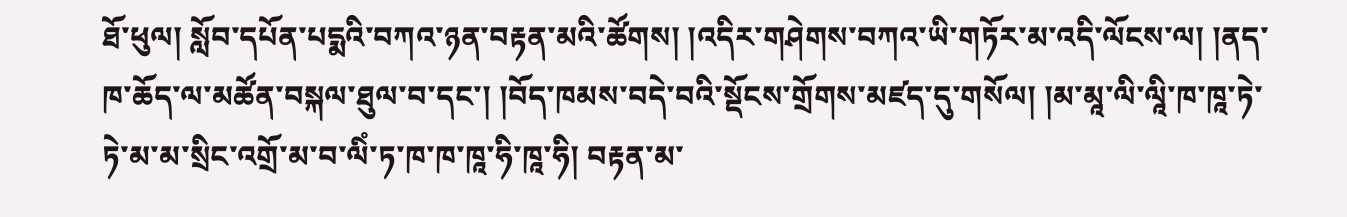ཐོ་ཕུལ། སློབ་དཔོན་པདྨའི་བཀའ་ཉན་བརྟན་མའི་ཚོགས། །འདིར་གཤེགས་བཀའ་ཡི་གཏོར་མ་འདི་ལོངས་ལ། །ནད་ཁ་ཆོད་ལ་མཚོན་བསྐལ་ཐུལ་བ་དང་། །བོད་ཁམས་བདེ་བའི་སྡོངས་གྲོགས་མཛད་དུ་གསོལ། །མ་མཱ་ལི་ལཱི་ཁ་ཁཱ་ཏེ་ཏེ་མ་མ་སྲིང་འགྲོ་མ་བ་ལིཾ་ཏ་ཁ་ཁ་ཁཱ་ཧི་ཁཱ་ཧི། བརྟན་མ་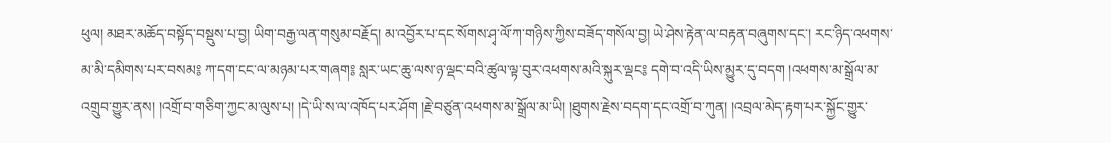ཕུལ། མཐར་མཆོད་བསྟོད་བསྡུས་པ་བྱ། ཡིག་བརྒྱ་ལན་གསུམ་བརྗོད། མ་འབྱོར་པ་དང་སོགས་ཤྭ་ལོ་ཀ་གཉིས་ཀྱིས་བཟོད་གསོལ་བྱ། ཡེ་ཤེས་རྟེན་ལ་བརྟན་བཞུགས་དང་། རང་ཉིད་འཕགས་མ་མི་དམིགས་པར་བསམ༔ ཀ་དག་ངང་ལ་མཉམ་པར་གཞག༔ སླར་ཡང་ཆུ་ལས་ཉ་ལྡང་བའི་ཚུལ་ལྟ་བུར་འཕགས་མའི་སྐུར་ལྡང༔ དགེ་བ་འདི་ཡིས་མྱུར་དུ་བདག །འཕགས་མ་སྒྲོལ་མ་འགྲུབ་གྱུར་ནས། །འགྲོ་བ་གཅིག་ཀྱང་མ་ལུས་པ། །དེ་ཡི་ས་ལ་འཁོད་པར་ཤོག །རྗེ་བཙུན་འཕགས་མ་སྒྲོལ་མ་ཡི། །ཐུགས་རྗེས་བདག་དང་འགྲོ་བ་ཀུན། །འབྲལ་མེད་རྟག་པར་སྐྱོང་གྱུར་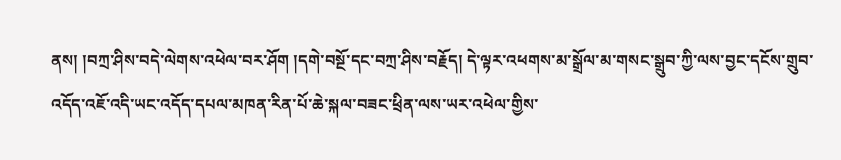ནས། །བཀྲ་ཤིས་བདེ་ལེགས་འཕེལ་བར་ཤོག །དགེ་བསྔོ་དང་བཀྲ་ཤིས་བརྗོད། དེ་ལྟར་འཕགས་མ་སྒྲོལ་མ་གསང་སྒྲུབ་ཀྱི་ལས་བྱང་དངོས་གྲུབ་འདོད་འཇོ་འདི་ཡང་འདོད་དཔལ་མཁན་རིན་པོ་ཆེ་སྐལ་བཟང་ཕྲིན་ལས་ཡར་འཕེལ་གྱིས་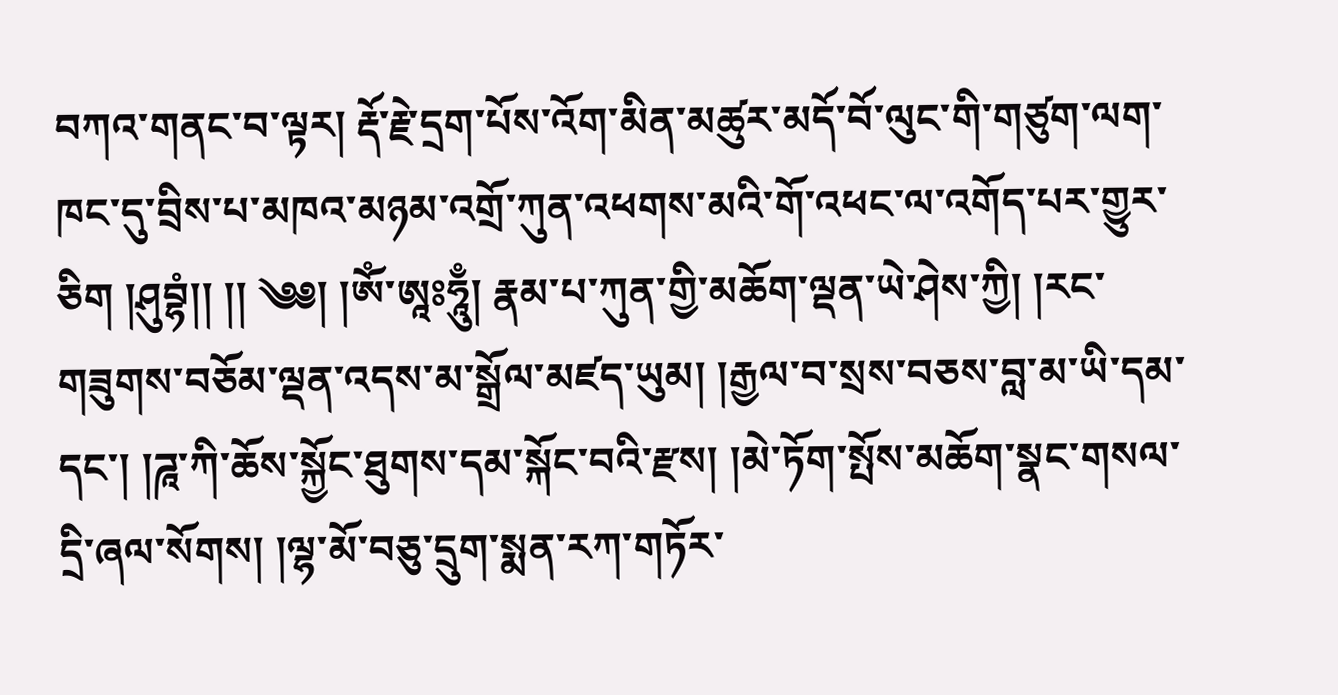བཀའ་གནང་བ་ལྟར། རྡོ་རྗེ་དྲག་པོས་འོག་མིན་མཚུར་མདོ་བོ་ལུང་གི་གཙུག་ལག་ཁང་དུ་བྲིས་པ་མཁའ་མཉམ་འགྲོ་ཀུན་འཕགས་མའི་གོ་འཕང་ལ་འགོད་པར་གྱུར་ཅིག །ཤུབྷཾ།། །། ༄༅། །ཨོཾ་ཨཱཿཧཱུྃ། རྣམ་པ་ཀུན་གྱི་མཆོག་ལྡན་ཡེ་ཤེས་ཀྱི། །རང་གཟུགས་བཅོམ་ལྡན་འདས་མ་སྒྲོལ་མཛད་ཡུམ། །རྒྱལ་བ་སྲས་བཅས་བླ་མ་ཡི་དམ་དང་། །ཌཱ་ཀི་ཆོས་སྐྱོང་ཐུགས་དམ་སྐོང་བའི་རྫས། །མེ་ཏོག་སྤོས་མཆོག་སྣང་གསལ་དྲི་ཞལ་སོགས། །ལྷ་མོ་བཅུ་དྲུག་སྨན་རཀ་གཏོར་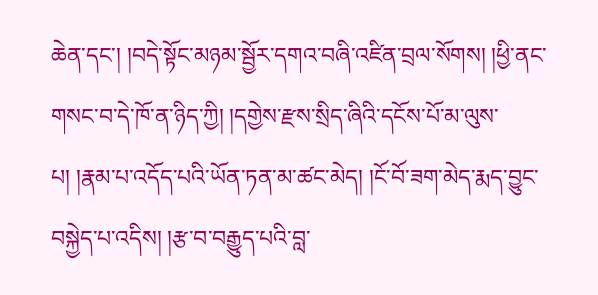ཆེན་དང་། །བདེ་སྟོང་མཉམ་སྦྱོར་དགའ་བཞི་འཛིན་བྲལ་སོགས། །ཕྱི་ནང་གསང་བ་དེ་ཁོ་ན་ཉིད་ཀྱི། །དགྱེས་རྫས་སྲིད་ཞིའི་དངོས་པོ་མ་ལུས་པ། །རྣམ་པ་འདོད་པའི་ཡོན་ཏན་མ་ཚང་མེད། །ངོ་བོ་ཟག་མེད་རྨད་བྱུང་བསྐྱེད་པ་འདིས། །རྩ་བ་བརྒྱུད་པའི་བླ་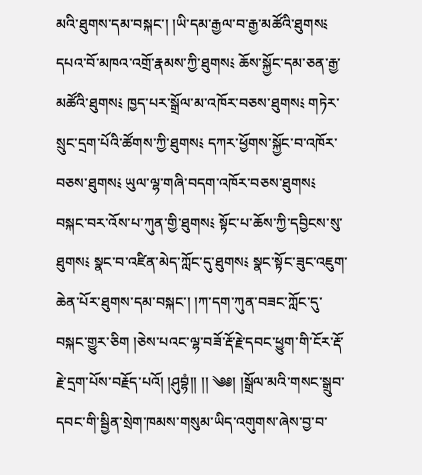མའི་ཐུགས་དམ་བསྐང་། །ཡི་དམ་རྒྱལ་བ་རྒྱ་མཚོའི་ཐུགས༴ དཔའ་བོ་མཁའ་འགྲོ་རྣམས་ཀྱི་ཐུགས༴ ཆོས་སྐྱོང་དམ་ཅན་རྒྱ་མཚོའི་ཐུགས༴ ཁྱད་པར་སྒྲོལ་མ་འཁོར་བཅས་ཐུགས༴ གཏེར་སྲུང་དྲག་པོའི་ཚོགས་ཀྱི་ཐུགས༴ དཀར་ཕྱོགས་སྐྱོང་བ་འཁོར་བཅས་ཐུགས༴ ཡུལ་ལྷ་གཞི་བདག་འཁོར་བཅས་ཐུགས༴ བསྐང་བར་འོས་པ་ཀུན་གྱི་ཐུགས༴ སྟོང་པ་ཆོས་ཀྱི་དབྱིངས་སུ་ཐུགས༴ སྣང་བ་འཛིན་མེད་ཀློང་དུ་ཐུགས༴ སྣང་སྟོང་ཟུང་འཇུག་ཆེན་པོར་ཐུགས་དམ་བསྐང་། །ཀ་དག་ཀུན་བཟང་ཀློང་དུ་བསྐང་གྱུར་ཅིག །ཅེས་པའང་ལྷ་བཟོ་རྡོ་རྗེ་དབང་ཕྱུག་གི་ངོར་རྡོ་རྗེ་དྲག་པོས་བརྗོད་པའོ། །ཤུབྷཾ།། །། ༄༅། །སྒྲོལ་མའི་གསང་སྒྲུབ་དབང་གི་སྦྱིན་སྲེག་ཁམས་གསུམ་ཡིད་འགུགས་ཞེས་བྱ་བ་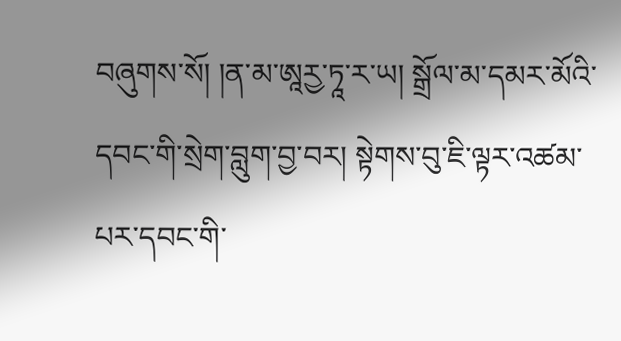བཞུགས་སོ། །ན་མ་ཨཱརྱ་ཏཱ་ར་ཡ། སྒྲོལ་མ་དམར་མོའི་དབང་གི་སྲེག་བླུག་བྱ་བར། སྟེགས་བུ་ཇི་ལྟར་འཚམ་པར་དབང་གི་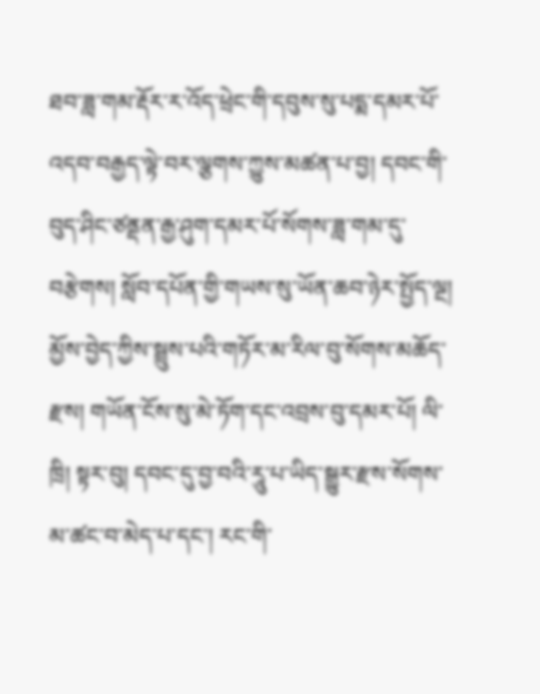ཐབ་ཟླ་གམ་རྡོར་ར་འོད་ཕྲེང་གི་དབུས་སུ་པདྨ་དམར་པོ་འདབ་བརྒྱད་ལྟེ་བར་ལྕགས་ཀྱུས་མཚན་པ་བྱ། དབང་གི་བུད་ཤིང་ཙནྡན་རྒྱ་ཤུག་དམར་པོ་སོགས་ཟླ་གམ་དུ་བརྩེགས། སློབ་དཔོན་གྱི་གཡས་སུ་ཡོན་ཆབ་ཉེར་སྤྱོད་ལྔ། མྱོས་བྱེད་ཀྱིས་སྦྲུས་པའི་གཏོར་མ་རིལ་བུ་སོགས་མཆོད་རྫས། གཡོན་ངོས་སུ་མེ་ཏོག་དང་འབྲས་བུ་དམར་པོ། ལི་ཁྲི། སྟར་བུ། དབང་དུ་བྱ་བའི་རཱུ་པ་ཡིད་སྒྱུར་རྫས་སོགས་མ་ཚང་བ་མེད་པ་དང་། རང་གི་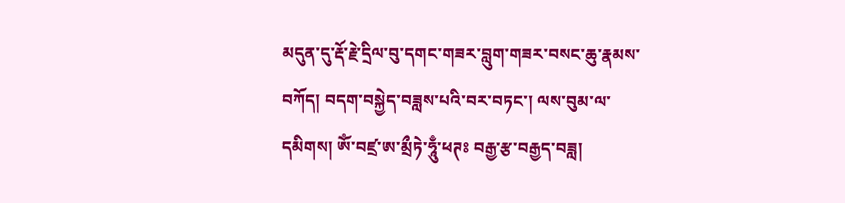མདུན་དུ་རྡོ་རྗེ་དྲིལ་བུ་དགང་གཟར་བླུག་གཟར་བསང་ཆུ་རྣམས་བཀོད། བདག་བསྐྱེད་བཟླས་པའི་བར་བཏང་། ལས་བུམ་ལ་དམིགས། ཨོཾ་བཛྲ་ཨ་མྲྀཏེ་ཧཱུྃ་ཕཊཿ བརྒྱ་རྩ་བརྒྱད་བཟླ།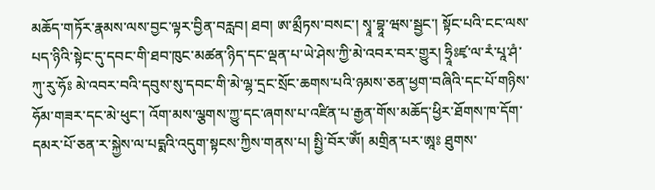མཆོད་གཏོར་རྣམས་ལས་བྱང་ལྟར་བྱིན་བརླབ། ཐབ། ཨ་མྲྀཏས་བསང་། སྭཱ་བྷཱ་ཝས་སྦྱང་། སྟོང་པའི་ངང་ལས་པད་ཉིའི་སྟེང་དུ་དབང་གི་ཐབ་ཁུང་མཚན་ཉིད་དང་ལྡན་པ་ཡེ་ཤེས་ཀྱི་མེ་འབར་བར་གྱུར། ཧྲཱིཿཛྭ་ལ་རཾ་པཱ་ཤཾ་ཀུ་རུ་ཧོཿ མེ་འབར་བའི་དབུས་སུ་དབང་གི་མེ་ལྷ་དྲང་སྲོང་ཆགས་པའི་ཉམས་ཅན་ཕྱག་བཞིའི་དང་པོ་གཉིས་ཧོམ་གཟར་དང་མེ་ཕུང་། འོག་མས་ལྕགས་ཀྱུ་དང་ཞགས་པ་འཛིན་པ་རྒྱན་གོས་མཆོད་ཕྱིར་ཐོགས་ཁ་དོག་དམར་པོ་ཅན་ར་སྐྱེས་ལ་པདྨའི་འདུག་སྟངས་ཀྱིས་གནས་པ། སྤྱི་བོར་ཨོཾ། མགྲིན་པར་ཨཱཿ ཐུགས་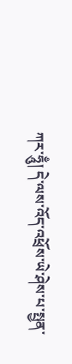ཀར་ཧཱུྃ། དེ་ལས་འོད་འཕྲོས་ཡེ་ཤེས་པ་སྤྱན་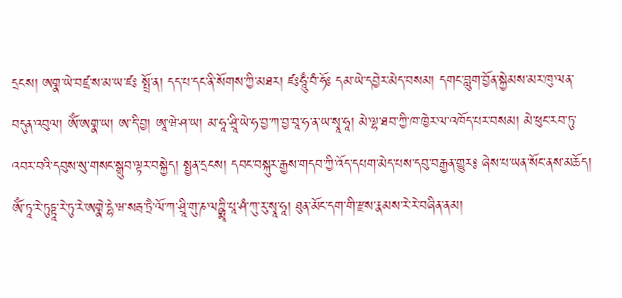དྲངས། ཨགྣ་ཡེ་བཛྲ་ས་མ་ཡ་ཛཿ སྤྲོ་ན། དད་པ་དང་ནི་སོགས་ཀྱི་མཐར། ཛཿཧཱུྃ་བཾ་ཧོཿ དམ་ཡེ་དབྱེར་མེད་བསམ། དགང་བླུག་བྱོན་སྐྱེམས་མར་ཁུ་ལན་བདུན་འབུལ། ཨོཾ་ཨགྣ་ཡ། ཨ་དི་བྱ། ཨཱ་ཝེ་ཤ་ཡ། མ་ཧཱ་ཤྲཱི་ཡེ་ཧ་བྱ་ཀ་བྱ་བཱ་ཧ་ན་ཡ་སྭཱ་ཧཱ། མེ་ལྷ་ཐབ་ཀྱི་ཁ་ཁྱེར་ལ་འཁོད་པར་བསམ། མེ་ཕུང་རབ་ཏུ་འབར་བའི་དབུས་སུ་གསང་སྒྲུབ་ལྟར་བསྐྱེད། སྤྱན་དྲངས། དབང་བསྐུར་རྒྱས་གདབ་ཀྱི་འོད་དཔག་མེད་པས་དབུ་བརྒྱན་གྱུར༔ ཞེས་པ་ཡན་སོང་ནས་མཆོད། ཨོཾ་ཏཱ་རེ་ཏུཏྟཱ་རེ་ཏུ་རེ་ཨགྣེ་དྷེ་ཝ་སརྦ་ཏྲཻ་ལོ་ཀ་ཤྲཱི་གུ་ཎ་ལཀྵྨཱི་པཱ་ཤཾ་ཀུ་རུ་སྭཱ་ཧཱ། ཐུན་མོང་དག་གི་རྫས་རྣམས་རེ་རེ་བཞིན་ནམ།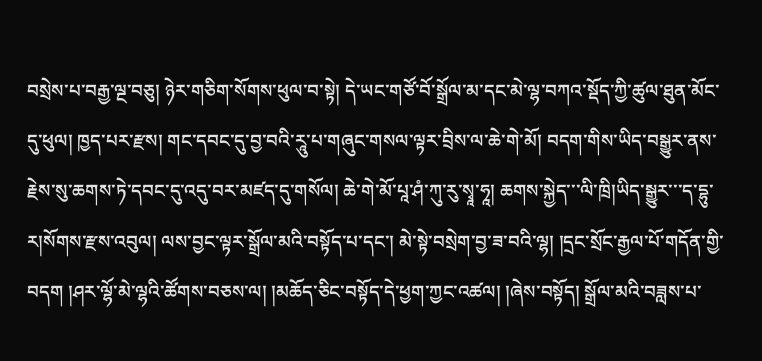བསྲེས་པ་བརྒྱ་ལྔ་བཅུ། ཉེར་གཅིག་སོགས་ཕུལ་བ་སྟེ། དེ་ཡང་གཙོ་བོ་སྒྲོལ་མ་དང་མེ་ལྷ་བཀའ་སྡོད་ཀྱི་ཚུལ་ཐུན་མོང་དུ་ཕུལ། ཁྱད་པར་རྫས། གང་དབང་དུ་བྱ་བའི་རཱུ་པ་གཞུང་གསལ་ལྟར་བྲིས་ལ་ཆེ་གེ་མོ། བདག་གིས་ཡིད་བསྒྱུར་ནས་རྗེས་སུ་ཆགས་ཏེ་དབང་དུ་འདུ་བར་མཛད་དུ་གསོལ། ཆེ་གེ་མོ་པཱ་ཤཾ་ཀུ་རུ་སྭཱ་ཧཱ། ཆགས་སྐྱེད་་་ལི་ཁྲི།ཡིད་སྒྱུར་་་ད་དྷུ་ར།སོགས་རྫས་འབུལ། ལས་བྱང་ལྟར་སྒྲོལ་མའི་བསྟོད་པ་དང་། མེ་སྟེ་བསྲེག་བྱ་ཟ་བའི་ལྷ། །དྲང་སྲོང་རྒྱལ་པོ་གདོན་གྱི་བདག །ཤར་ལྷོ་མེ་ལྷའི་ཚོགས་བཅས་ལ། །མཆོད་ཅིང་བསྟོད་དེ་ཕྱག་ཀྱང་འཚལ། །ཞེས་བསྟོད། སྒྲོལ་མའི་བཟླས་པ་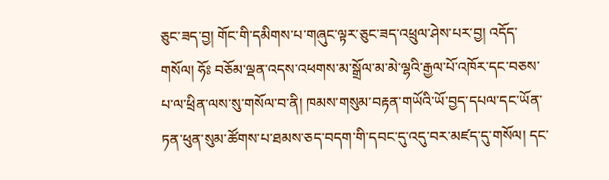ཅུང་ཟད་བྱ། གོང་གི་དམིགས་པ་གཞུང་ལྟར་ཅུང་ཟད་འཕྲུལ་ཤེས་པར་བྱ། འདོད་གསོལ། ཧོཿ བཅོམ་ལྡན་འདས་འཕགས་མ་སྒྲོལ་མ་མེ་ལྷའི་རྒྱལ་པོ་འཁོར་དང་བཅས་པ་ལ་ཕྲིན་ལས་སུ་གསོལ་བ་ནི། ཁམས་གསུམ་བརྟན་གཡོའི་ཡོ་བྱད་དཔལ་དང་ཡོན་ཏན་ཕུན་སུམ་ཚོགས་པ་ཐམས་ཅད་བདག་གི་དབང་དུ་འདུ་བར་མཛད་དུ་གསོལ། དང་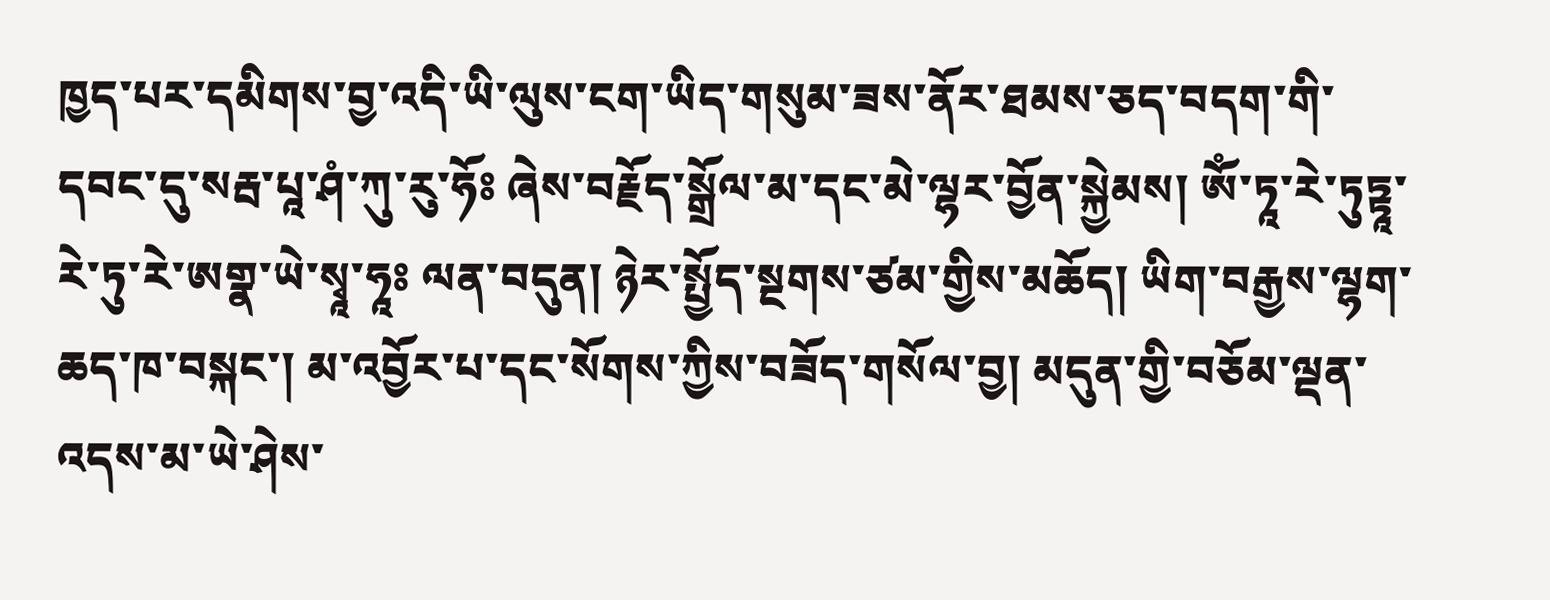ཁྱད་པར་དམིགས་བྱ་འདི་ཡི་ལུས་ངག་ཡིད་གསུམ་ཟས་ནོར་ཐམས་ཅད་བདག་གི་དབང་དུ་སརྦ་པཱ་ཤཾ་ཀུ་རུ་ཧོཿ ཞེས་བརྗོད་སྒྲོལ་མ་དང་མེ་ལྷར་བྱོན་སྐྱེམས། ཨོཾ་ཏཱ་རེ་ཏུཏྟཱ་རེ་ཏུ་རེ་ཨགྣ་ཡེ་སྭཱ་ཧཱཿ ལན་བདུན། ཉེར་སྤྱོད་སྔགས་ཙམ་གྱིས་མཆོད། ཡིག་བརྒྱས་ལྷག་ཆད་ཁ་བསྐང་། མ་འབྱོར་པ་དང་སོགས་ཀྱིས་བཟོད་གསོལ་བྱ། མདུན་གྱི་བཅོམ་ལྡན་འདས་མ་ཡེ་ཤེས་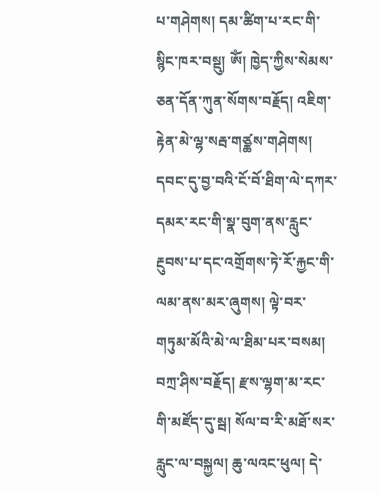པ་གཤེགས། དམ་ཚིག་པ་རང་གི་སྙིང་ཁར་བསྡུ། ཨོཾ། ཁྱེད་ཀྱིས་སེམས་ཅན་དོན་ཀུན་སོགས་བརྗོད། འཇིག་རྟེན་མེ་ལྷ་སརྦ་གཙྪས་གཤེགས། དབང་དུ་བྱ་བའི་ངོ་བོ་ཐིག་ལེ་དཀར་དམར་རང་གི་སྣ་བུག་ནས་རླུང་རྔུབས་པ་དང་འགྲོགས་ཏེ་རོ་རྐྱང་གི་ལམ་ནས་མར་ཞུགས། ལྟེ་བར་གཏུམ་མོའི་མེ་ལ་ཐིམ་པར་བསམ། བཀྲ་ཤིས་བརྗོད། རྫས་ལྷག་མ་རང་གི་མཛོད་དུ་སྦ། སོལ་བ་རི་མཐོ་སར་རླུང་ལ་བསྐྱལ། ཆུ་ལའང་ཕུལ། དེ་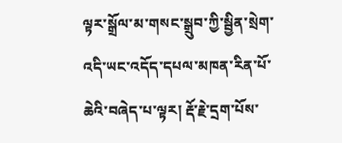ལྟར་སྒྲོལ་མ་གསང་སྒྲུབ་ཀྱི་སྦྱིན་སྲེག་འདི་ཡང་འདོད་དཔལ་མཁན་རིན་པོ་ཆེའི་བཞེད་པ་ལྟར། རྡོ་རྗེ་དྲག་པོས་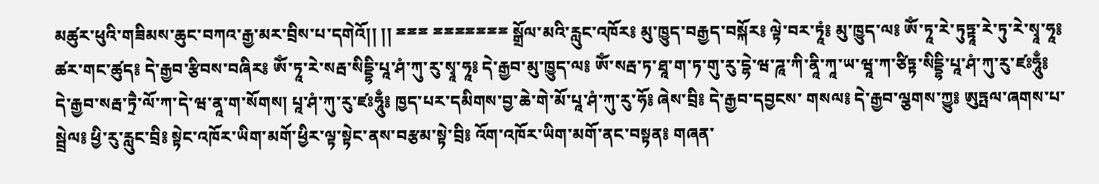མཚུར་ཕུའི་གཟིམས་ཆུང་བཀའ་རྒྱ་མར་བྲིས་པ་དགེའོ།། །། ྈྈྈ ྈྈྈྈྈྈྈ སྒྲོལ་མའི་རླུང་འཁོར༔ མུ་ཁྱུད་བརྒྱད་བསྐོར༔ ལྟེ་བར་ཏཱཾ༔ མུ་ཁྱུད་ལ༔ ཨོཾ་ཏཱ་རེ་ཏུཏྟཱ་རེ་ཏུ་རེ་སྭཱ་ཧཱ༔ ཚར་གང་ཚུད༔ དེ་རྒྱབ་རྩིབས་བཞིར༔ ཨོཾ་ཏཱ་རེ་སརྦ་སིདྡྷི་པཱ་ཤཾ་ཀུ་རུ་སྭཱ་ཧཱ༔ དེ་རྒྱབ་མུ་ཁྱུད་ལ༔ ཨོཾ་སརྦ་ཏ་ཐཱ་ག་ཏ་གུ་རུ་དྷེ་ཝ་ཌཱ་ཀི་ནཱི་ཀཱ་ཡ་ཝཱ་ཀ་ཙིཏྟ་སིདྡྷི་པཱ་ཤཾ་ཀུ་རུ་ཛཿཧཱུྃ༔ དེ་རྒྱབ་སརྦ་ཏྲཻ་ལོ་ཀ་དེ་ཝ་ནཱ་ག་སོགས། པཱ་ཤཾ་ཀུ་རུ་ཛཿཧཱུྃ༔ ཁྱད་པར་དམིགས་བྱ་ཆེ་གེ་མོ་པཱ་ཤཾ་ཀུ་རུ་ཧོ༔ ཞེས་བྲི༔ དེ་རྒྱབ་དབྱངས་ གསལ༔ དེ་རྒྱབ་ལྕགས་ཀྱུ༔ ཨུཏྤལ་ཞགས་པ་སྦྲེལ༔ ཕྱི་རུ་རླུང་བྲི༔ སྟེང་འཁོར་ཡིག་མགོ་ཕྱིར་ལྟ་སྟེང་ནས་བརྩམ་སྟེ་བྲི༔ འོག་འཁོར་ཡིག་མགོ་ནང་བསྟན༔ གཞན་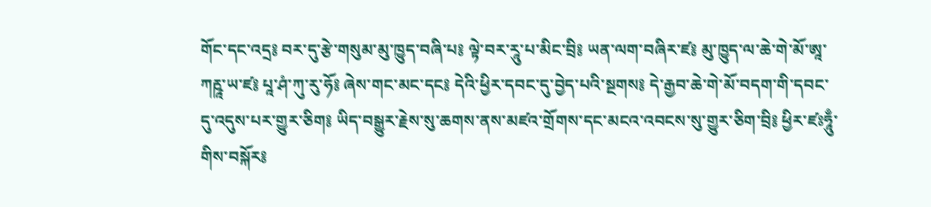གོང་དང་འདྲ༔ བར་དུ་རྩེ་གསུམ་མུ་ཁྱུད་བཞི་པ༔ ལྟེ་བར་རཱུ་པ་མིང་བྲི༔ ཡན་ལག་བཞིར་ཛ༔ མུ་ཁྱུད་ལ་ཆེ་གེ་མོ་ཨཱ་ཀརྵཱ་ཡ་ཛ༔ པཱ་ཤཾ་ཀུ་རུ་ཧོ༔ ཞེས་གང་མང་དང༔ དེའི་ཕྱིར་དབང་དུ་བྱེད་པའི་སྔགས༔ དེ་རྒྱབ་ཆེ་གེ་མོ་བདག་གི་དབང་དུ་འདུས་པར་གྱུར་ཅིག༔ ཡིད་བསྒྱུར་རྗེས་སུ་ཆགས་ནས་མཛའ་གྲོགས་དང་མངའ་འབངས་སུ་གྱུར་ཅིག་བྲི༔ ཕྱིར་ཛཿཧཱུྃ་གིས་བསྐོར༔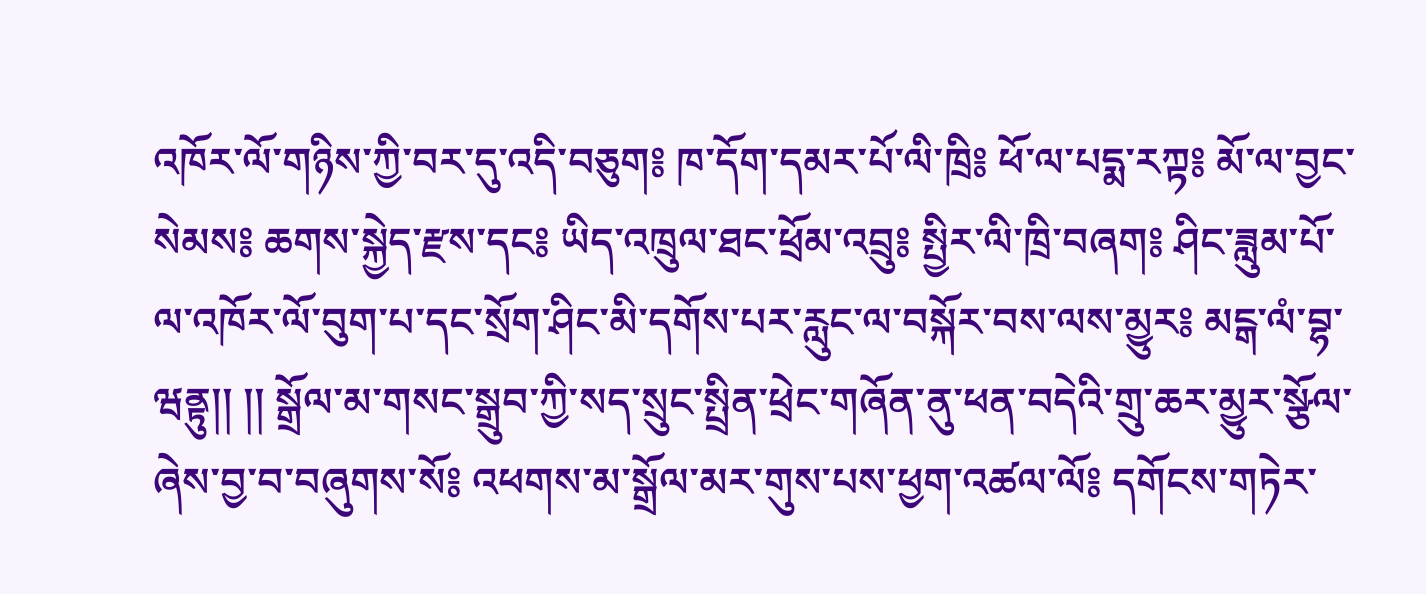འཁོར་ལོ་གཉིས་ཀྱི་བར་དུ་འདི་བཅུག༔ ཁ་དོག་དམར་པོ་ལི་ཁྲི༔ ཕོ་ལ་པདྨ་རཀྟ༔ མོ་ལ་བྱང་སེམས༔ ཆགས་སྐྱེད་རྫས་དང༔ ཡིད་འཁྲུལ་ཐང་ཕྲོམ་འབྲུ༔ སྤྱིར་ལི་ཁྲི་བཞག༔ ཤིང་ཟླུམ་པོ་ལ་འཁོར་ལོ་བུག་པ་དང་སྲོག་ཤིང་མི་དགོས་པར་རླུང་ལ་བསྐོར་བས་ལས་མྱུར༔ མངྒ་ལཾ་བྷ་ཝནྟུ།། །། སྒྲོལ་མ་གསང་སྒྲུབ་ཀྱི་སད་སྲུང་སྤྲིན་ཕྲེང་གཞོན་ནུ་ཕན་བདེའི་གྲུ་ཆར་མྱུར་སྩོལ་ཞེས་བྱ་བ་བཞུགས་སོ༔ འཕགས་མ་སྒྲོལ་མར་གུས་པས་ཕྱག་འཚལ་ལོ༔ དགོངས་གཏེར་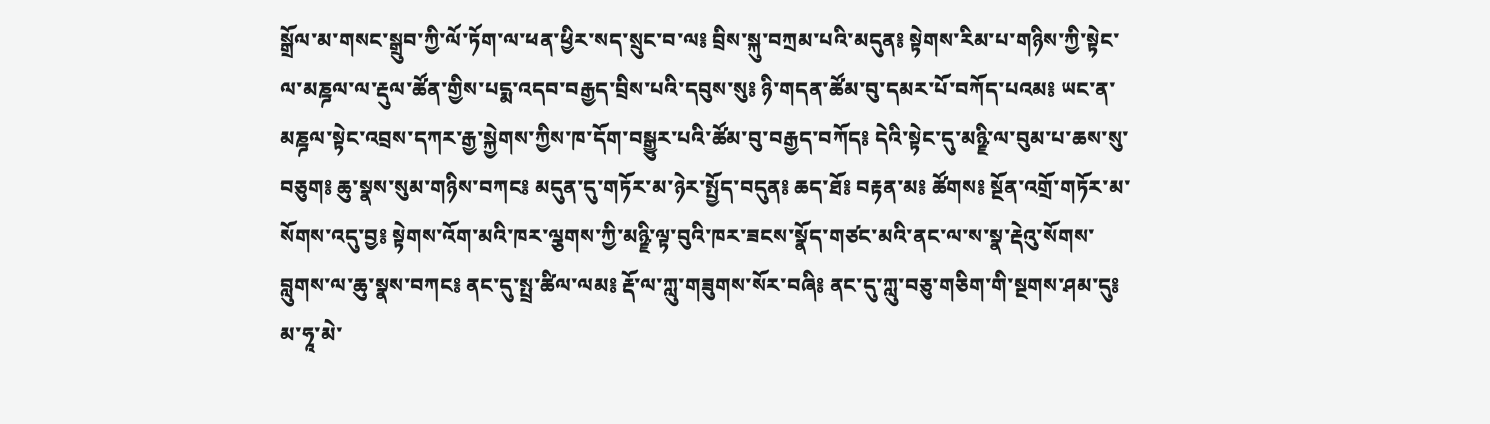སྒྲོལ་མ་གསང་སྒྲུབ་ཀྱི་ལོ་ཏོག་ལ་ཕན་ཕྱིར་སད་སྲུང་བ་ལ༔ བྲིས་སྐུ་བཀྲམ་པའི་མདུན༔ སྟེགས་རིམ་པ་གཉིས་ཀྱི་སྟེང་ལ་མཎྜལ་ལ་རྡུལ་ཚོན་གྱིས་པདྨ་འདབ་བརྒྱད་བྲིས་པའི་དབུས་སུ༔ ཉི་གདན་ཚོམ་བུ་དམར་པོ་བཀོད་པའམ༔ ཡང་ན་མཎྜལ་སྟེང་འབྲས་དཀར་རྒྱ་སྐྱེགས་ཀྱིས་ཁ་དོག་བསྒྱུར་པའི་ཚོམ་བུ་བརྒྱད་བཀོད༔ དེའི་སྟེང་དུ་མཉྫི་ལ་བུམ་པ་ཆས་སུ་བཅུག༔ ཆུ་སྣས་སུམ་གཉིས་བཀང༔ མདུན་དུ་གཏོར་མ་ཉེར་སྤྱོད་བདུན༔ ཆད་ཐོ༔ བརྟན་མ༔ ཚོགས༔ སྔོན་འགྲོ་གཏོར་མ་སོགས་འདུ་བྱ༔ སྟེགས་འོག་མའི་ཁར་ལྕགས་ཀྱི་མཉྫི་ལྟ་བུའི་ཁར་ཟངས་སྣོད་གཙང་མའི་ནང་ལ་ས་སྣ་རྡེའུ་སོགས་བླུགས་ལ་ཆུ་སྣས་བཀང༔ ནང་དུ་སྤྲ་ཚིལ་ལམ༔ རྡོ་ལ་ཀླུ་གཟུགས་སོར་བཞི༔ ནང་དུ་ཀླུ་བཅུ་གཅིག་གི་སྔགས་ཤམ་དུ༔ མ་ཧཱ་མེ་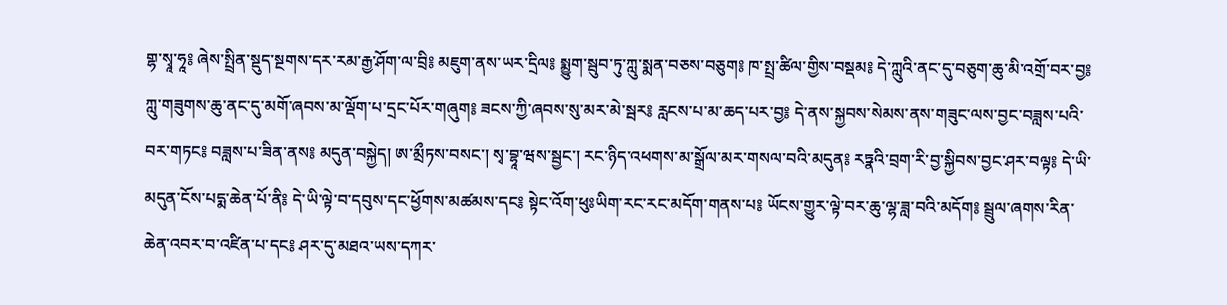གྷ་སྭཱ་ཧཱ༔ ཞེས་སྤྲིན་སྡུད་སྔགས་དར་རམ་རྒྱ་ཤོག་ལ་བྲི༔ མཇུག་ནས་ཡར་དྲིལ༔ སྨྱུག་སྦུབ་ཏུ་ཀླུ་སྨན་བཅས་བཅུག༔ ཁ་སྤྲ་ཚིལ་གྱིས་བསྡམ༔ དེ་ཀླུའི་ནང་དུ་བཅུག་ཆུ་མི་འགྲོ་བར་བྱ༔ ཀླུ་གཟུགས་ཆུ་ནང་དུ་མགོ་ཞབས་མ་ལྡོག་པ་དྲང་པོར་གཞུག༔ ཟངས་ཀྱི་ཞབས་སུ་མར་མེ་སྦར༔ རླངས་པ་མ་ཆད་པར་བྱ༔ དེ་ནས་སྐྱབས་སེམས་ནས་གཟུང་ལས་བྱང་བཟླས་པའི་བར་གཏང༔ བཟླས་པ་ཟིན་ནས༔ མདུན་བསྐྱེད། ཨ་མྲྀཏས་བསང་། སྭ་བྷཱ་ཝས་སྦྱང་། རང་ཉིད་འཕགས་མ་སྒྲོལ་མར་གསལ་བའི་མདུན༔ རཏྣའི་བྲག་རི་བྱ་སྐྱིབས་བྱང་ཤར་བལྟ༔ དེ་ཡི་མདུན་ངོས་པདྨ་ཆེན་པོ་ནི༔ དེ་ཡི་ལྟེ་བ་དབུས་དང་ཕྱོགས་མཚམས་དང༔ སྟེང་འོག་ཕུཿཡིག་རང་རང་མདོག་གནས་པ༔ ཡོངས་གྱུར་ལྟེ་བར་ཆུ་ལྷ་ཟླ་བའི་མདོག༔ སྦྲུལ་ཞགས་རིན་ཆེན་འབར་བ་འཛིན་པ་དང༔ ཤར་དུ་མཐའ་ཡས་དཀར་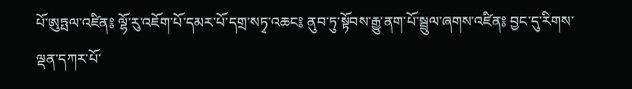པོ་ཨུཏྤལ་འཛིན༔ ལྷོ་རུ་འཇོག་པོ་དམར་པོ་དགྲ་སཏྭ་འཆང༔ ནུབ་ཏུ་སྟོབས་རྒྱུ་ནག་པོ་སྦྲུལ་ཞགས་འཛིན༔ བྱང་དུ་རིགས་ལྡན་དཀར་པོ་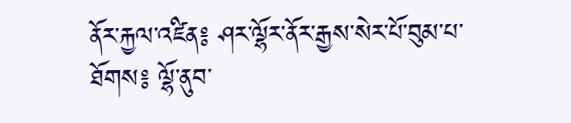ནོར་རྐྱལ་འཛིན༔ ཤར་ལྷོར་ནོར་རྒྱས་སེར་པོ་བུམ་པ་ཐོགས༔ ལྷོ་ནུབ་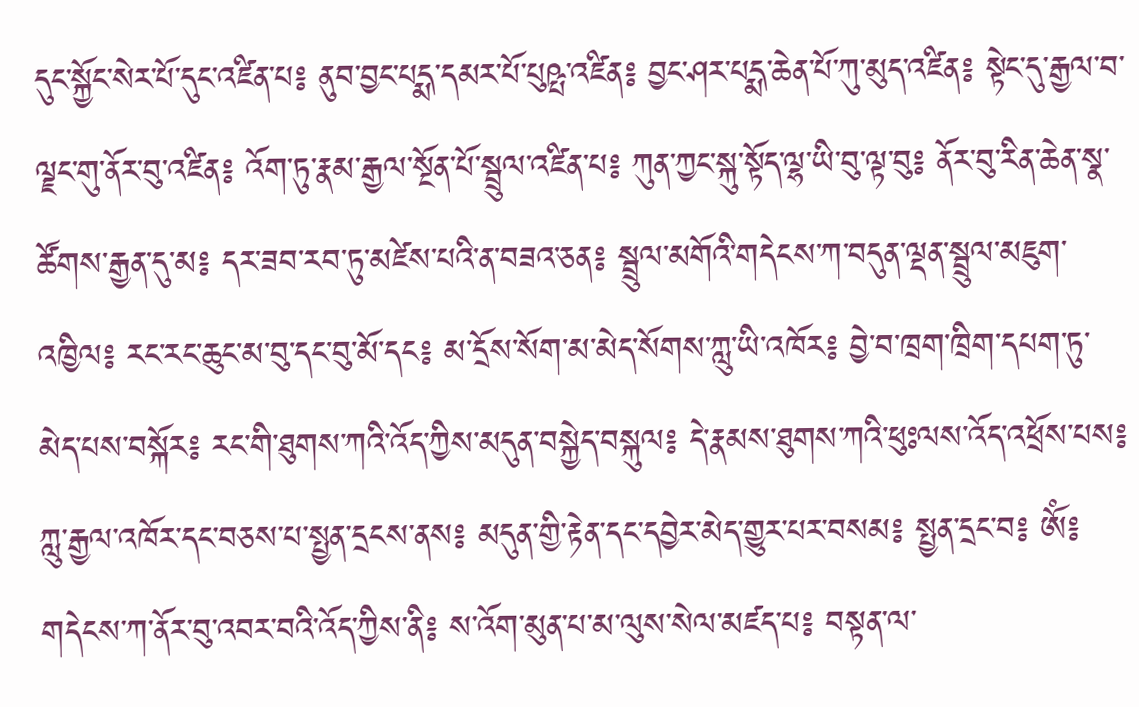དུང་སྐྱོང་སེར་པོ་དུང་འཛིན་པ༔ ནུབ་བྱང་པདྨ་དམར་པོ་པུཥྤ་འཛིན༔ བྱང་ཤར་པདྨ་ཆེན་པོ་ཀུ་མུད་འཛིན༔ སྟེང་དུ་རྒྱལ་བ་ལྗང་གུ་ནོར་བུ་འཛིན༔ འོག་ཏུ་རྣམ་རྒྱལ་སྔོན་པོ་སྦྲུལ་འཛིན་པ༔ ཀུན་ཀྱང་སྐུ་སྟོད་ལྷ་ཡི་བུ་ལྟ་བུ༔ ནོར་བུ་རིན་ཆེན་སྣ་ཚོགས་རྒྱན་དུ་མ༔ དར་ཟབ་རབ་ཏུ་མཛེས་པའི་ན་བཟའ་ཅན༔ སྦྲུལ་མགོའི་གདེངས་ཀ་བདུན་ལྡན་སྦྲུལ་མཇུག་འཁྱིལ༔ རང་རང་ཆུང་མ་བུ་དང་བུ་མོ་དང༔ མ་དྲོས་སོག་མ་མེད་སོགས་ཀླུ་ཡི་འཁོར༔ བྱེ་བ་ཁྲག་ཁྲིག་དཔག་ཏུ་མེད་པས་བསྐོར༔ རང་གི་ཐུགས་ཀའི་འོད་ཀྱིས་མདུན་བསྐྱེད་བསྐུལ༔ དེ་རྣམས་ཐུགས་ཀའི་ཕུཿལས་འོད་འཕྲོས་པས༔ ཀླུ་རྒྱལ་འཁོར་དང་བཅས་པ་སྤྱན་དྲངས་ནས༔ མདུན་གྱི་རྟེན་དང་དབྱེར་མེད་གྱུར་པར་བསམ༔ སྤྱན་དྲང་བ༔ ཨོཾ༔ གདེངས་ཀ་ནོར་བུ་འབར་བའི་འོད་ཀྱིས་ནི༔ ས་འོག་མུན་པ་མ་ལུས་སེལ་མཛད་པ༔ བསྟན་ལ་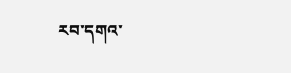རབ་དགའ་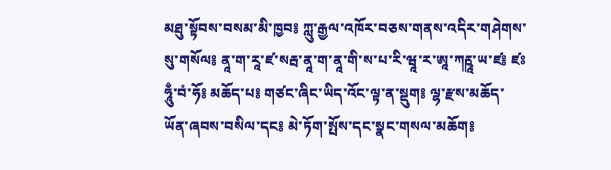མཐུ་སྟོབས་བསམ་མི་ཁྱབ༔ ཀླུ་རྒྱལ་འཁོར་བཅས་གནས་འདིར་གཤེགས་སུ་གསོལ༔ ནཱ་ག་རཱ་ཛ་སརྦ་ནཱ་ག་ནཱ་གི་ས་པ་རི་ཝཱ་ར་ཨཱ་ཀརྵཱ་ཡ་ཛ༔ ཛཿཧཱུྃ་བཾ་ཧོ༔ མཆོད་པ༔ གཙང་ཞིང་ཡིད་འོང་ལྟ་ན་སྡུག༔ ལྷ་རྫས་མཆོད་ཡོན་ཞབས་བསིལ་དང༔ མེ་ཏོག་སྤོས་དང་སྣང་གསལ་མཆོག༔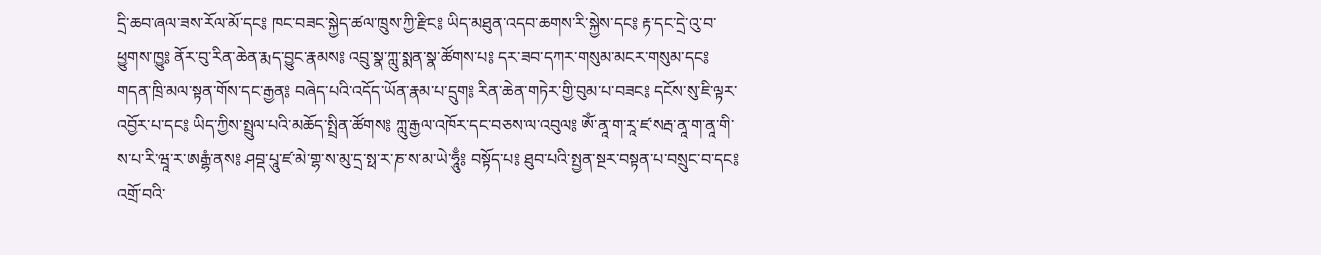དྲི་ཆབ་ཞལ་ཟས་རོལ་མོ་དང༔ ཁང་བཟང་སྐྱེད་ཚལ་ཁྲུས་ཀྱི་རྫིང༔ ཡིད་མཐུན་འདབ་ཆགས་རི་སྐྱེས་དང༔ རྟ་དང་དྲེ་འུ་བ་ཕྱུགས་ཁྱུ༔ ནོར་བུ་རིན་ཆེན་རྨད་བྱུང་རྣམས༔ འབྲུ་སྣ་ཀླུ་སྨན་སྣ་ཚོགས་པ༔ དར་ཟབ་དཀར་གསུམ་མངར་གསུམ་དང༔ གདན་ཁྲི་མལ་སྟན་གོས་དང་རྒྱན༔ བཞེད་པའི་འདོད་ཡོན་རྣམ་པ་དྲུག༔ རིན་ཆེན་གཏེར་གྱི་བུམ་པ་བཟང༔ དངོས་སུ་ཇི་ལྟར་འབྱོར་པ་དང༔ ཡིད་ཀྱིས་སྤྲུལ་པའི་མཆོད་སྤྲིན་ཚོགས༔ ཀླུ་རྒྱལ་འཁོར་དང་བཅས་ལ་འབུལ༔ ཨོཾ་ནཱ་ག་རཱ་ཛ་སརྦ་ནཱ་ག་ནཱ་གི་ས་པ་རི་ཝཱ་ར་ཨརྒྷཾ་ནས༔ ཤབྡ་པཱུ་ཛ་མེ་གྷ་ས་མུ་དྲ་སྥ་ར་ཎ་ས་མ་ཡེ་ཧཱུྃ༔ བསྟོད་པ༔ ཐུབ་པའི་སྤྱན་སྔར་བསྟན་པ་བསྲུང་བ་དང༔ འགྲོ་བའི་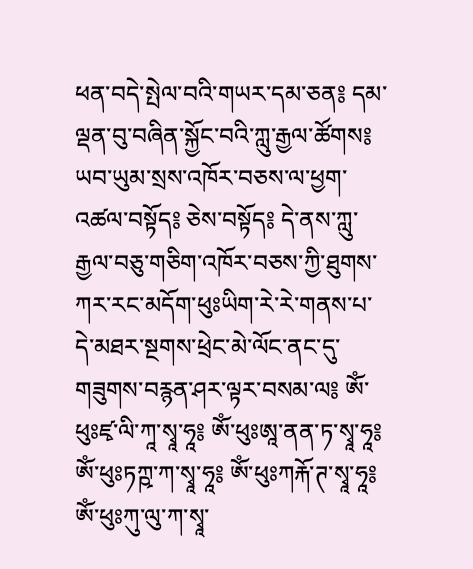ཕན་བདེ་སྤེལ་བའི་གཡར་དམ་ཅན༔ དམ་ལྡན་བུ་བཞིན་སྐྱོང་བའི་ཀླུ་རྒྱལ་ཚོགས༔ ཡབ་ཡུམ་སྲས་འཁོར་བཅས་ལ་ཕྱག་འཚལ་བསྟོད༔ ཅེས་བསྟོད༔ དེ་ནས་ཀླུ་རྒྱལ་བཅུ་གཅིག་འཁོར་བཅས་ཀྱི་ཐུགས་ཀར་རང་མདོག་ཕུཿཡིག་རེ་རེ་གནས་པ་དེ་མཐར་སྔགས་ཕྲེང་མེ་ལོང་ནང་དུ་གཟུགས་བརྙན་ཤར་ལྟར་བསམ་ལ༔ ཨོཾ་ཕུཿཛྭ་ལི་ཀཱ་སྭཱ་ཧཱ༔ ཨོཾ་ཕུཿཨཱ་ནན་ཏ་སྭཱ་ཧཱ༔ ཨོཾ་ཕུཿཏཀྵ་ཀ་སྭཱ་ཧཱ༔ ཨོཾ་ཕུཿཀརྐོ་ཊ་སྭཱ་ཧཱ༔ ཨོཾ་ཕུཿཀུ་ལུ་ཀ་སྭཱ་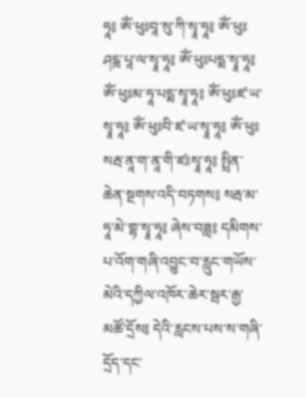ཧཱ༔ ཨོཾ་ཕུཿབཱ་སུ་ཀི་སྭཱ་ཧཱ༔ ཨོཾ་ཕུཿཤངྑ་པཱ་ལ་སྭཱ་ཧཱ༔ ཨོཾ་ཕུཿཔདྨ་སྭཱ་ཧཱ༔ ཨོཾ་ཕུཿམ་ཧཱ་པདྨ་སྭཱ་ཧཱ༔ ཨོཾ་ཕུཿཛ་ཡ་སྭཱ་ཧཱ༔ ཨོཾ་ཕུཿབི་ཛ་ཡ་སྭཱ་ཧཱ༔ ཨོཾ་ཕུཿསརྦ་ནཱ་ག་ནཱ་གི་ཛཿསྭཱ་ཧཱ༔ སྤྲིན་ཆེན་སྔགས་འདི་བཏགས༔ སརྦ་མ་ཧཱ་མེ་གྷ་སྭཱ་ཧཱ༔ ཞེས་བཟླ༔ དམིགས་པ་འོག་གཞི་འབྱུང་བ་རླུང་གཡོས་མེའི་དཀྱིལ་འཁོར་ཆེར་སྦར་རྒྱ་མཚོ་དྲོས༔ དེའི་རླངས་པས་ས་གཞི་དྲོད་དང་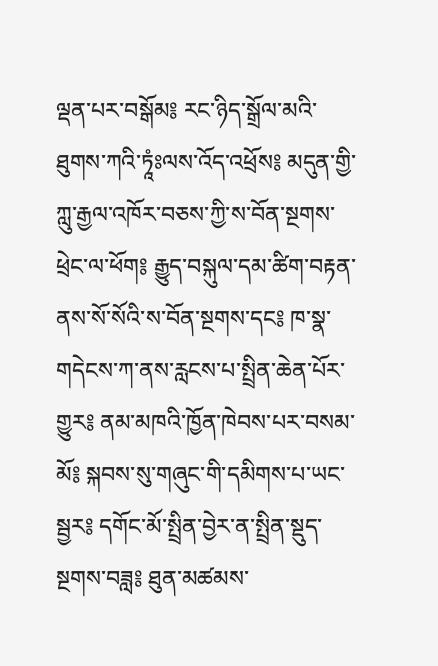ལྡན་པར་བསྒོམ༔ རང་ཉིད་སྒྲོལ་མའི་ཐུགས་ཀའི་ཏཱཾཿལས་འོད་འཕྲོས༔ མདུན་གྱི་ཀླུ་རྒྱལ་འཁོར་བཅས་ཀྱི་ས་བོན་སྔགས་ཕྲེང་ལ་ཕོག༔ རྒྱུད་བསྐུལ་དམ་ཚིག་བརྟན་ནས་སོ་སོའི་ས་བོན་སྔགས་དང༔ ཁ་སྣ་གདེངས་ཀ་ནས་རླངས་པ་སྤྲིན་ཆེན་པོར་གྱུར༔ ནམ་མཁའི་ཁྱོན་ཁེབས་པར་བསམ་མོ༔ སྐབས་སུ་གཞུང་གི་དམིགས་པ་ཡང་སྦྱར༔ དགོང་མོ་སྤྲིན་བྱེར་ན་སྤྲིན་སྡུད་སྔགས་བཟླ༔ ཐུན་མཚམས་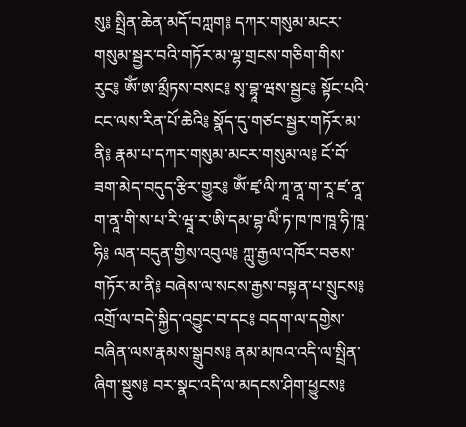སུ༔ སྤྲིན་ཆེན་མདོ་བཀླག༔ དཀར་གསུམ་མངར་གསུམ་སྦྱར་བའི་གཏོར་མ་ལྷ་གྲངས་གཅིག་གིས་རུང༔ ཨོཾ་ཨ་མྲྀཏས་བསང༔ སྭ་བྷཱ་ཝས་སྦྱང༔ སྟོང་པའི་ངང་ལས་རིན་པོ་ཆེའི༔ སྣོད་དུ་གཙང་སྦྱར་གཏོར་མ་ནི༔ རྣམ་པ་དཀར་གསུམ་མངར་གསུམ་ལ༔ ངོ་བོ་ཟག་མེད་བདུད་རྩིར་གྱུར༔ ཨོཾ་ཛྭ་ལི་ཀཱ་ནཱ་ག་རཱ་ཛ་ནཱ་ག་ནཱ་གི་ས་པ་རི་ཝཱ་ར་ཨི་དམ་བྷ་ལིཾ་ཏ་ཁ་ཁ་ཁཱ་ཧི་ཁཱ་ཧི༔ ལན་བདུན་གྱིས་འབུལ༔ ཀླུ་རྒྱལ་འཁོར་བཅས་གཏོར་མ་ནི༔ བཞེས་ལ་སངས་རྒྱས་བསྟན་པ་སྲུངས༔ འགྲོ་ལ་བདེ་སྐྱིད་འབྱུང་བ་དང༔ བདག་ལ་དགྱེས་བཞིན་ལས་རྣམས་སྒྲུབས༔ ནམ་མཁའ་འདི་ལ་སྤྲིན་ཞིག་སྡུས༔ བར་སྣང་འདི་ལ་མདངས་ཤིག་ཕྱུངས༔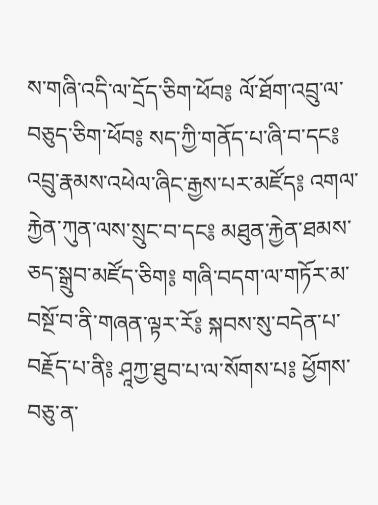ས་གཞི་འདི་ལ་དྲོད་ཅིག་ཕོབ༔ ལོ་ཐོག་འབྲུ་ལ་བཅུད་ཅིག་ཕོབ༔ སད་ཀྱི་གནོད་པ་ཞི་བ་དང༔ འབྲུ་རྣམས་འཕེལ་ཞིང་རྒྱས་པར་མཛོད༔ འགལ་རྐྱེན་ཀུན་ལས་སྲུང་བ་དང༔ མཐུན་རྐྱེན་ཐམས་ཅད་སྒྲུབ་མཛོད་ཅིག༔ གཞི་བདག་ལ་གཏོར་མ་བསྔོ་བ་ནི་གཞན་ལྟར་རོ༔ སྐབས་སུ་བདེན་པ་བརྗོད་པ་ནི༔ ཤཱཀྱ་ཐུབ་པ་ལ་སོགས་པ༔ ཕྱོགས་བཅུ་ན་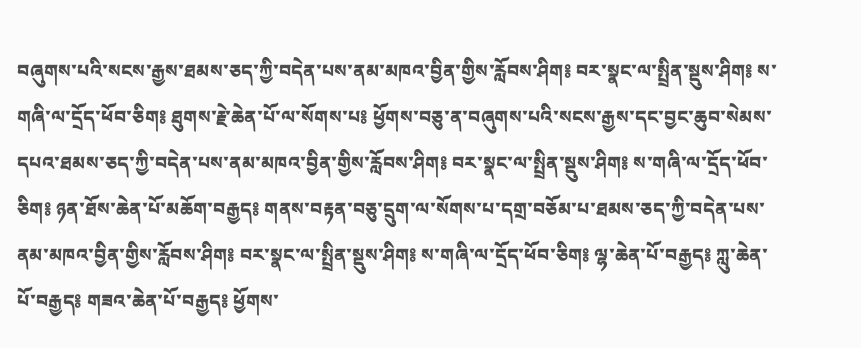བཞུགས་པའི་སངས་རྒྱས་ཐམས་ཅད་ཀྱི་བདེན་པས་ནམ་མཁའ་བྱིན་གྱིས་རློབས་ཤིག༔ བར་སྣང་ལ་སྤྲིན་སྡུས་ཤིག༔ ས་གཞི་ལ་དྲོད་ཕོབ་ཅིག༔ ཐུགས་རྗེ་ཆེན་པོ་ལ་སོགས་པ༔ ཕྱོགས་བཅུ་ན་བཞུགས་པའི་སངས་རྒྱས་དང་བྱང་ཆུབ་སེམས་དཔའ་ཐམས་ཅད་ཀྱི་བདེན་པས་ནམ་མཁའ་བྱིན་གྱིས་རློབས་ཤིག༔ བར་སྣང་ལ་སྤྲིན་སྡུས་ཤིག༔ ས་གཞི་ལ་དྲོད་ཕོབ་ཅིག༔ ཉན་ཐོས་ཆེན་པོ་མཆོག་བརྒྱད༔ གནས་བརྟན་བཅུ་དྲུག་ལ་སོགས་པ་དགྲ་བཅོམ་པ་ཐམས་ཅད་ཀྱི་བདེན་པས་ནམ་མཁའ་བྱིན་གྱིས་རློབས་ཤིག༔ བར་སྣང་ལ་སྤྲིན་སྡུས་ཤིག༔ ས་གཞི་ལ་དྲོད་ཕོབ་ཅིག༔ ལྷ་ཆེན་པོ་བརྒྱད༔ ཀླུ་ཆེན་པོ་བརྒྱད༔ གཟའ་ཆེན་པོ་བརྒྱད༔ ཕྱོགས་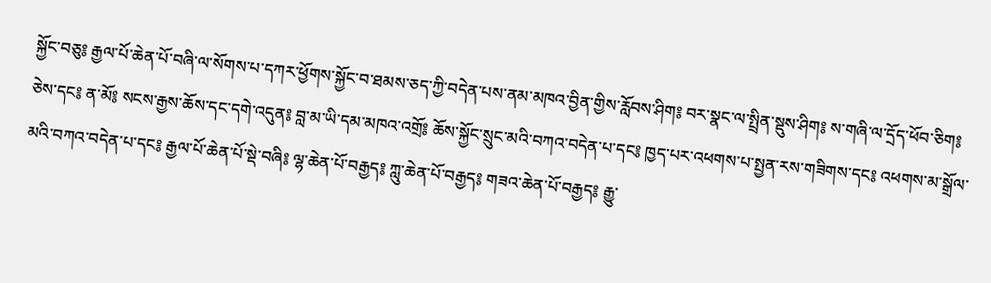སྐྱོང་བཅུ༔ རྒྱལ་པོ་ཆེན་པོ་བཞི་ལ་སོགས་པ་དཀར་ཕྱོགས་སྐྱོང་བ་ཐམས་ཅད་ཀྱི་བདེན་པས་ནམ་མཁའ་བྱིན་གྱིས་རློབས་ཤིག༔ བར་སྣང་ལ་སྤྲིན་སྡུས་ཤིག༔ ས་གཞི་ལ་དྲོད་ཕོབ་ཅིག༔ ཅེས་དང༔ ན་མོ༔ སངས་རྒྱས་ཆོས་དང་དགེ་འདུན༔ བླ་མ་ཡི་དམ་མཁའ་འགྲོ༔ ཆོས་སྐྱོང་སྲུང་མའི་བཀའ་བདེན་པ་དང༔ ཁྱད་པར་འཕགས་པ་སྤྱན་རས་གཟིགས་དང༔ འཕགས་མ་སྒྲོལ་མའི་བཀའ་བདེན་པ་དང༔ རྒྱལ་པོ་ཆེན་པོ་སྡེ་བཞི༔ ལྷ་ཆེན་པོ་བརྒྱད༔ ཀླུ་ཆེན་པོ་བརྒྱད༔ གཟའ་ཆེན་པོ་བརྒྱད༔ རྒྱུ་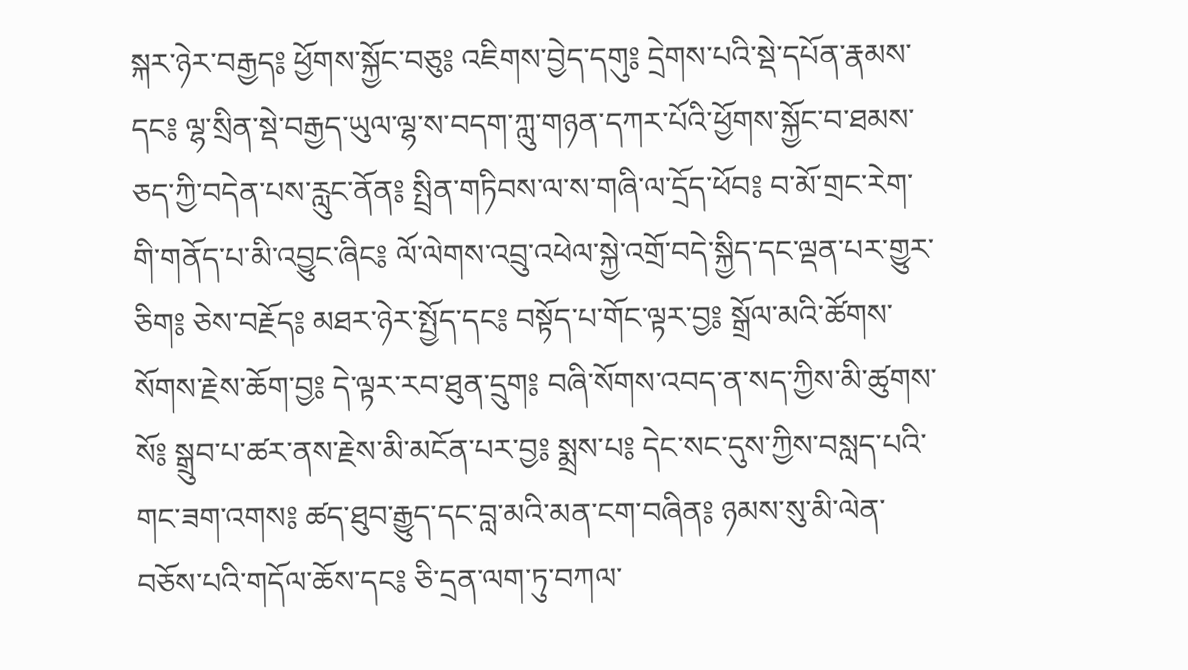སྐར་ཉེར་བརྒྱད༔ ཕྱོགས་སྐྱོང་བཅུ༔ འཇིགས་བྱེད་དགུ༔ དྲེགས་པའི་སྡེ་དཔོན་རྣམས་དང༔ ལྷ་སྲིན་སྡེ་བརྒྱད་ཡུལ་ལྷ་ས་བདག་ཀླུ་གཉན་དཀར་པོའི་ཕྱོགས་སྐྱོང་བ་ཐམས་ཅད་ཀྱི་བདེན་པས་རླུང་ནོན༔ སྤྲིན་གཏིབས་ལ་ས་གཞི་ལ་དྲོད་ཕོབ༔ བ་མོ་གྲང་རེག་གི་གནོད་པ་མི་འབྱུང་ཞིང༔ ལོ་ལེགས་འབྲུ་འཕེལ་སྐྱེ་འགྲོ་བདེ་སྐྱིད་དང་ལྡན་པར་གྱུར་ཅིག༔ ཅེས་བརྗོད༔ མཐར་ཉེར་སྤྱོད་དང༔ བསྟོད་པ་གོང་ལྟར་བྱ༔ སྒྲོལ་མའི་ཚོགས་སོགས་རྗེས་ཆོག་བྱ༔ དེ་ལྟར་རབ་ཐུན་དྲུག༔ བཞི་སོགས་འབད་ན་སད་ཀྱིས་མི་ཚུགས་སོ༔ སྒྲུབ་པ་ཚར་ནས་རྗེས་མི་མངོན་པར་བྱ༔ སྨྲས་པ༔ དེང་སང་དུས་ཀྱིས་བསླད་པའི་གང་ཟག་འགས༔ ཚད་ཐུབ་རྒྱུད་དང་བླ་མའི་མན་ངག་བཞིན༔ ཉམས་སུ་མི་ལེན་བཅོས་པའི་གདོལ་ཆོས་དང༔ ཅི་དྲན་ལག་ཏུ་བཀལ་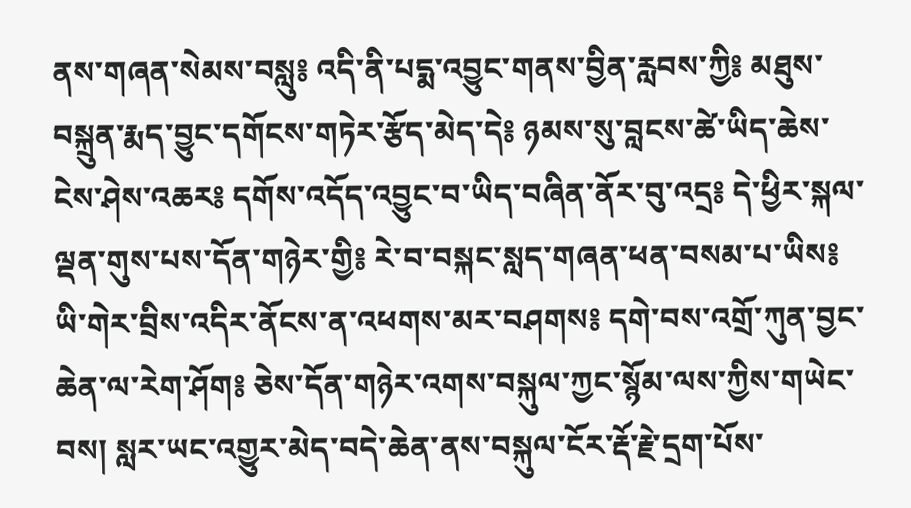ནས་གཞན་སེམས་བསླུ༔ འདི་ནི་པདྨ་འབྱུང་གནས་བྱིན་རླབས་ཀྱི༔ མཐུས་བསྐྲུན་རྨད་བྱུང་དགོངས་གཏེར་རྩོད་མེད་དེ༔ ཉམས་སུ་བླངས་ཚེ་ཡིད་ཆེས་ངེས་ཤེས་འཆར༔ དགོས་འདོད་འབྱུང་བ་ཡིད་བཞིན་ནོར་བུ་འདྲ༔ དེ་ཕྱིར་སྐལ་ལྡན་གུས་པས་དོན་གཉེར་གྱི༔ རེ་བ་བསྐང་སླད་གཞན་ཕན་བསམ་པ་ཡིས༔ ཡི་གེར་བྲིས་འདིར་ནོངས་ན་འཕགས་མར་བཤགས༔ དགེ་བས་འགྲོ་ཀུན་བྱང་ཆེན་ལ་རེག་ཤོག༔ ཅེས་དོན་གཉེར་འགས་བསྐུལ་ཀྱང་སྙོམ་ལས་ཀྱིས་གཡེང་བས། སླར་ཡང་འགྱུར་མེད་བདེ་ཆེན་ནས་བསྐུལ་ངོར་རྡོ་རྗེ་དྲག་པོས་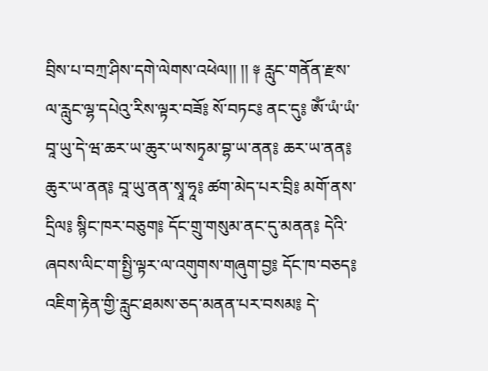བྲིས་པ་བཀྲ་ཤིས་དགེ་ལེགས་འཕེལ།། །། ༈ རླུང་གནོན་རྫས་ལ་རླུང་ལྷ་དཔེའུ་རིས་ལྟར་བཟོ༔ སོ་བཏང༔ ནང་དུ༔ ཨོཾ་ཡཾ་ཡཾ་བཱ་ཡུ་དེ་ཝ་ཆར་ཡ་ཆུར་ཡ་སཏྭམ་བྷ་ཡ་ནན༔ ཆར་ཡ་ནན༔ ཆུར་ཡ་ནན༔ བཱ་ཡུ་ནན་སྭཱ་ཧཱ༔ ཚག་མེད་པར་བྲི༔ མགོ་ནས་དྲིལ༔ སྙིང་ཁར་བཅུག༔ དོང་གྲུ་གསུམ་ནང་དུ་མནན༔ དེའི་ཞབས་ལིང་ག་སྤྱི་ལྟར་ལ་འགུགས་གཞུག་བྱ༔ དོང་ཁ་བཅད༔ འཇིག་རྟེན་གྱི་རླུང་ཐམས་ཅད་མནན་པར་བསམ༔ དེ་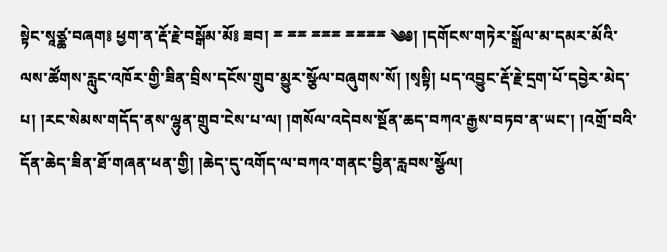སྟེང་སཱཙྪ་བཞག༔ ཕྱག་ན་རྡོ་རྗེ་བསྒོམ་མོ༔ ཟབ། ྈ ྈྈ ྈྈྈ ྈྈྈྈ ༄༅། །དགོངས་གཏེར་སྒྲོལ་མ་དམར་མོའི་ལས་ཚོགས་རླུང་འཁོར་གྱི་ཟིན་བྲིས་དངོས་གྲུབ་མྱུར་སྩོལ་བཞུགས་སོ། །སྭསྟི། པད་འབྱུང་རྡོ་རྗེ་དྲག་པོ་དབྱེར་མེད་པ། །རང་སེམས་གདོད་ནས་ལྷུན་གྲུབ་ངེས་པ་ལ། །གསོལ་འདེབས་སྔོན་ཆད་བཀའ་རྒྱས་བཏབ་ན་ཡང་། །འགྲོ་བའི་དོན་ཆེད་ཟིན་ཐོ་གཞན་ཕན་གྱི། །ཆེད་དུ་འགོད་ལ་བཀའ་གནང་བྱིན་རླབས་སྩོལ།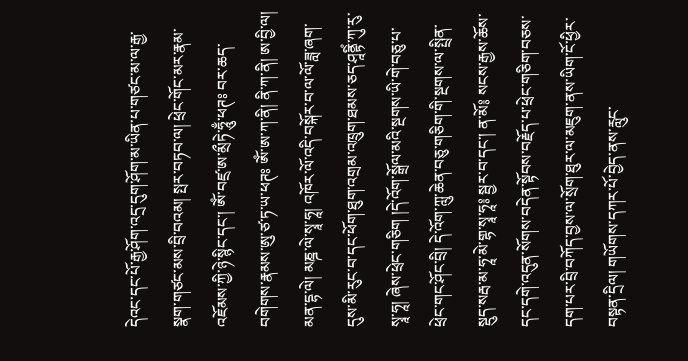དེའང་དང་པོ་རྒྱ་ཤོག་འདྲ་དུག་ཤོག་མ་ཡིན་པ་གཙང་མ་ལ་རྒྱ་སྣག་གཙང་མས་བྲི་བའམ། སྤར་བཏབ་ལ། ཕྲེང་གོང་མར་རྣམ་འཇོམས་ཀྱི་ཉེ་སྙིང་དང་། ཨོཾ་བཛྲ་ཨ་མྲྀཏེ་ཧཱུྃ་ཕཊཿ བར་ཆད་བགེགས་རྣམས་ཨུ་ཙ་ཏ་ཡ་ཕཊཿ ཨོཾ་ཨ་ཀ་ནི། ནི་ཀ་ནི། ཨ་བྱི་ལ། མན་དྷ་ལེ། མཎྜ་ལེ་སྭཱ་ཧཱ། འཁོར་ལོ་འདི་བསྐོར་བ་ལ་ལོ་ཟླ་ཞག་དུས་མི་རུང་བ་དང་ཕོག་ཐུག་འགྲམ་འཁྲུག་ཐམས་ཅད་ཤཱནྟིཾ་ཀུ་རུ་སྭཱ་ཧཱ། ཞེས་ཕྲེང་གཅིག །དེ་འོག་སྒྲོལ་མའི་སྔགས་ཡི་གེ་བཅུ་པ་ཕྲེང་གང་ཤོང་བྲི། དེ་འོག་ཀླུ་ཆེན་བཅུ་གཅིག་གི་སྔགས་ལ་སྤྲིན་སྡུད་སརྦ་མ་ཧཱ་མེ་གྷ་སྭཱ་ཧཱ༔ སྦྱར་བ་དང་། ན་མོ༔ སངས་རྒྱས་ཆོས་དང་དགེ་འདུན་སོགས་བདེན་སྟོབས་བརྗོད་པ་ཕྲེང་གཅིག་བཅས་དག་པར་བྲི་བཀོད་བྱས་ལ་སྲོག་ཐུར་ལ་མཇུག་ནས་ཡིག་ངོ་ཕྱིར་བསྟན་དྲིལ། གཡོགས་དཀར་པོ་བྱེད་ནས་རླུང་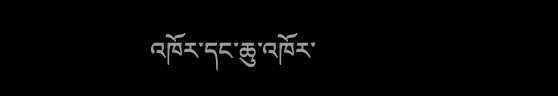འཁོར་དང་ཆུ་འཁོར་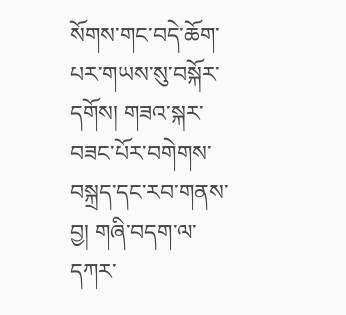སོགས་གང་བདེ་ཆོག་པར་གཡས་སུ་བསྐོར་དགོས། གཟའ་སྐར་བཟང་པོར་བགེགས་བསྐྲད་དང་རབ་གནས་བྱ། གཞི་བདག་ལ་དཀར་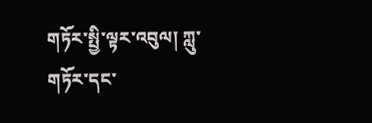གཏོར་སྤྱི་ལྟར་འབུལ། ཀླུ་གཏོར་དང་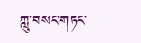ཀླུ་བསང་གཏང་